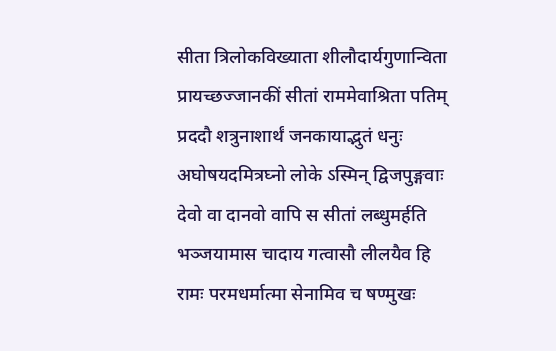सीता त्रिलोकविख्याता शीलौदार्यगुणान्विता
प्रायच्छज्जानकीं सीतां राममेवाश्रिता पतिम्
प्रददौ शत्रुनाशार्थं जनकायाद्भुतं धनुः
अघोषयदमित्रघ्नो लोके ऽस्मिन् द्विजपुङ्गवाः
देवो वा दानवो वापि स सीतां लब्धुमर्हति
भञ्जयामास चादाय गत्वासौ लीलयैव हि
रामः परमधर्मात्मा सेनामिव च षण्मुखः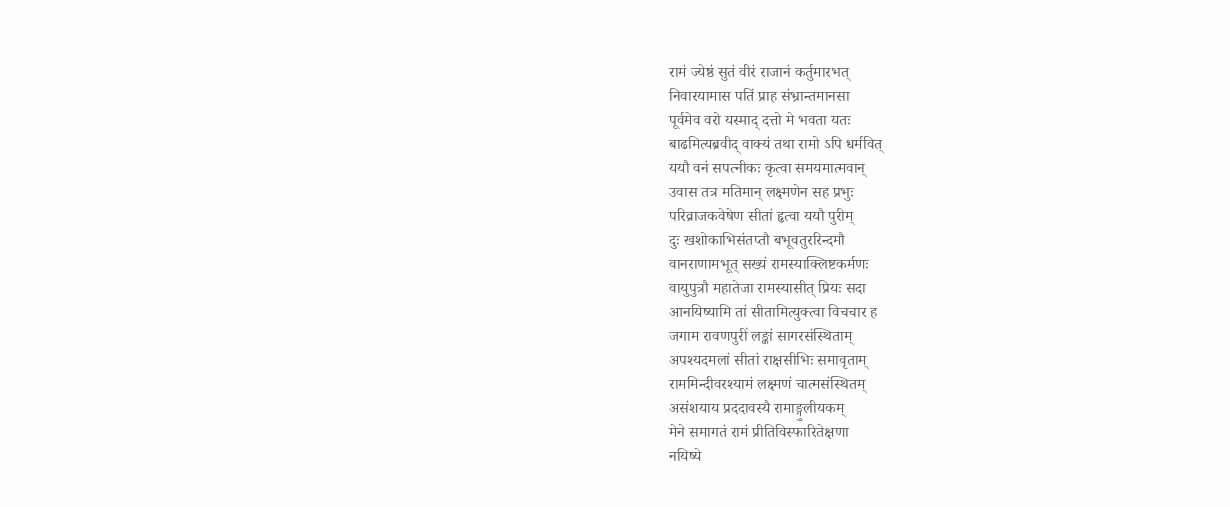रामं ज्येष्ठं सुतं वीरं राजानं कर्तुमारभत्
निवारयामास पतिं प्राह संभ्रान्तमानसा
पूर्वमेव वरो यस्माद् दत्तो मे भवता यतः
बाढमित्यब्रवीद् वाक्यं तथा रामो ऽपि धर्मवित्
ययौ वनं सपत्नीकः कृत्वा समयमात्मवान्
उवास तत्र मतिमान् लक्ष्मणेन सह प्रभुः
परिव्राजकवेषेण सीतां हृत्वा ययौ पुरीम्
दुः खशोकाभिसंतप्तौ बभूवतुररिन्दमौ
वानराणामभूत् सख्यं रामस्याक्लिष्टकर्मणः
वायुपुत्रौ महातेजा रामस्यासीत् प्रियः सदा
आनयिष्यामि तां सीतामित्युक्त्वा विचचार ह
जगाम रावणपुरीं लङ्कां सागरसंस्थिताम्
अपश्यदमलां सीतां राक्षसीभिः समावृताम्
राममिन्दीवरश्यामं लक्ष्मणं चात्मसंस्थितम्
असंशयाय प्रददावस्यै रामाङ्गुलीयकम्
मेने समागतं रामं प्रीतिविस्फारितेक्षणा
नयिष्ये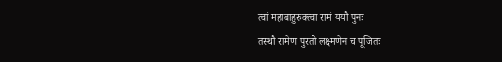त्वां महाबाहुरुक्त्वा रामं ययौ पुनः
तस्थौ रामेण पुरतो लक्ष्मणेन च पूजितः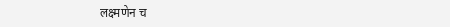लक्ष्मणेन च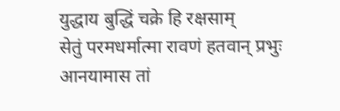युद्धाय बुद्धिं चक्रे हि रक्षसाम्
सेतुं परमधर्मात्मा रावणं हतवान् प्रभुः
आनयामास तां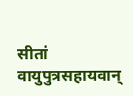सीतां वायुपुत्रसहायवान्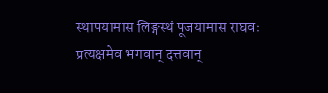स्थापयामास लिङ्गस्थं पूजयामास राघवः
प्रत्यक्षमेव भगवान् दत्तवान्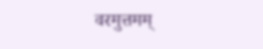वरमुत्तमम्